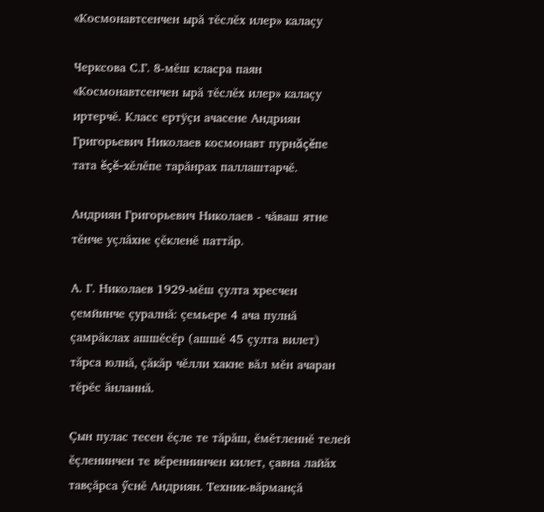«Космонавтсенчен ырă тĕслĕх илер» калаçу

Черксова С.Г. 8-мĕш класра паян «Космонавтсенчен ырă тĕслĕх илер» калаçу иртерчĕ. Класс ертÿçи ачасене Андриян Григорьевич Николаев космонавт пурнăçĕпе тата ĕçĕ-хĕлĕпе тарăнрах паллаштарчĕ.

Андриян Григорьевич Николаев - чăваш ятне тĕнче уçлăхне çĕкленĕ паттăр.

А. Г. Николаев 1929-мĕш çулта хресчен çемйинче çуралнă: çемьере 4 ача пулнă çамрăклах ашшĕсĕр (ашшĕ 45 çулта вилет) тăрса юлнă, çăкăр чĕлли хакне вăл мĕн ачаран тĕрĕс ăнланнă.

Çын пулас тесен ĕçле те тăрăш, ĕмĕтленнĕ телей ĕçленинчен те вĕреннинчен килет, çавна лайăх тавçăрса ӳснĕ Андриян. Техник-вăрманçă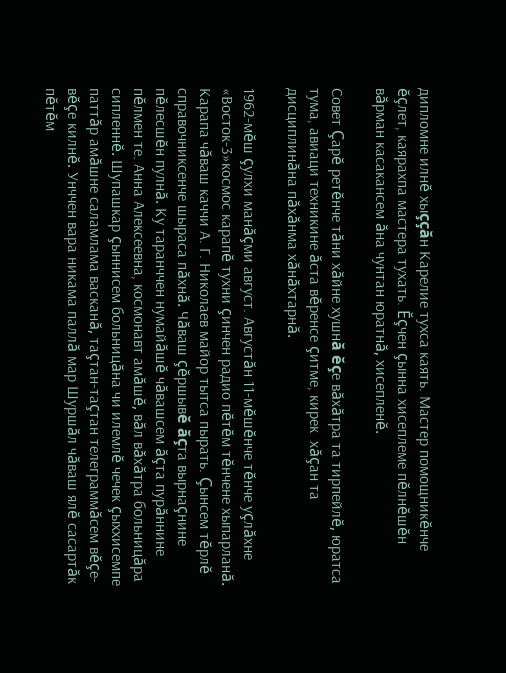дипломне илнĕ хыççăн Карелие тухса каять. Мастер помощникĕнче ĕçлет, каярахпа мастера тухать. Ĕçчен çынна хисеплеме пĕлнĕшĕн вăрман касакансем ăна чунтан юратнă, хисепленĕ.

Совет Çарĕ ретĕнче тăни хăйне хушнă ĕçе вăхăтра та тирпейлĕ, юратса тума, авиаци техникине ăста вĕренсе çитме, кирек  хăçан та дисциплинăна пăхăнма хăнăхтарнă.

1962-мĕш çулхи манăçми август. Августăн 11-мĕшĕнче тĕнче уçлăхне «Восток-3»космос карапĕ тухни çинчен радио пĕтĕм тĕнчене хыпарланă. Карапа чăваш каччи А. Г. Николаев майор тытса пырать. Çынсем тĕрлĕ справочниксенче шыраса пăхнă. Чăваш çĕршывĕ ăçта вырнаçнине пĕлесшĕн пулнă. Ку таранччен нумайăшĕ чăвашсем ăçта пурăннине пĕлмен те. Анна Алексеевна, космонавт амăшĕ, вăл вăхăтра больницăра сипленнĕ. Шупашкар çыннисем больницăна чи илемлĕ чечек çыххисемпе паттăр амăшне саламлама васканă, таçтан-таçтан телеграммăсем вĕçе-вĕçе килнĕ. Унччен вара никама паллă мар Шуршăл чăваш ялĕ сасартăк пĕтĕм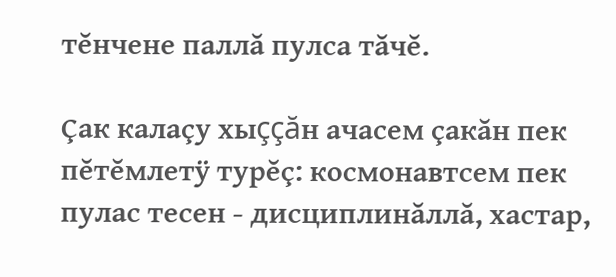тĕнчене паллă пулса тăчĕ.

Çак калаçу хыççăн ачасем çакăн пек пĕтĕмлетÿ турĕç: космонавтсем пек пулас тесен - дисциплинăллă, хастар,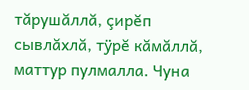тăрушăллă, çирĕп сывлăхлă, тÿрĕ кăмăллă, маттур пулмалла. Чуна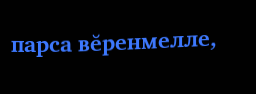парса вĕренмелле,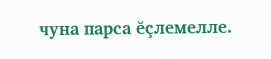чуна парса ĕçлемелле.